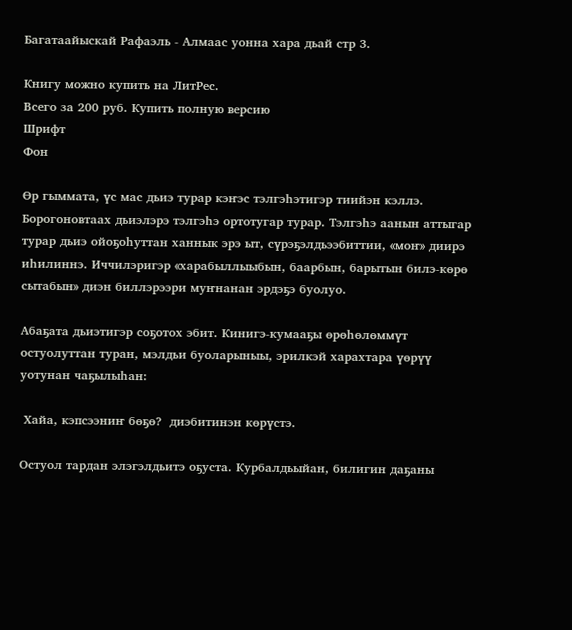Багатаайыскай Рафаэль - Алмаас уонна хара дьай стр 3.

Книгу можно купить на ЛитРес.
Всего за 200 руб. Купить полную версию
Шрифт
Фон

Өр гыммата, үс мас дьиэ турар кэҥэс тэлгэһэтигэр тиийэн кэллэ. Борогоновтаах дьиэлэрэ тэлгэһэ ортотугар турар. Тэлгэһэ аанын аттыгар турар дьиэ ойоҕоһуттан ханнык эрэ ыт, сүрэҕэлдьээбиттии, «моҥ» диирэ иһилиннэ. Иччилэригэр «харабыллыыбын, баарбын, барытын билэ-көрө сытабын» диэн биллэрээри муҥнанан эрдэҕэ буолуо.

Абаҕата дьиэтигэр соҕотох эбит. Кинигэ-кумааҕы өрөһөлөммүт остуолуттан туран, мэлдьи буоларыныы, эрилкэй харахтара үөрүү уотунан чаҕылыһан:

 Хайа, кэпсээниҥ бөҕө?  диэбитинэн көрүстэ.

Остуол тардан элэгэлдьитэ оҕуста. Курбалдьыйан, билигин даҕаны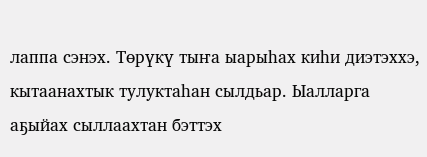лаппа сэнэх. Төрүкү тыҥа ыарыһах киһи диэтэххэ, кытаанахтык тулуктаһан сылдьар. Ыалларга аҕыйах сыллаахтан бэттэх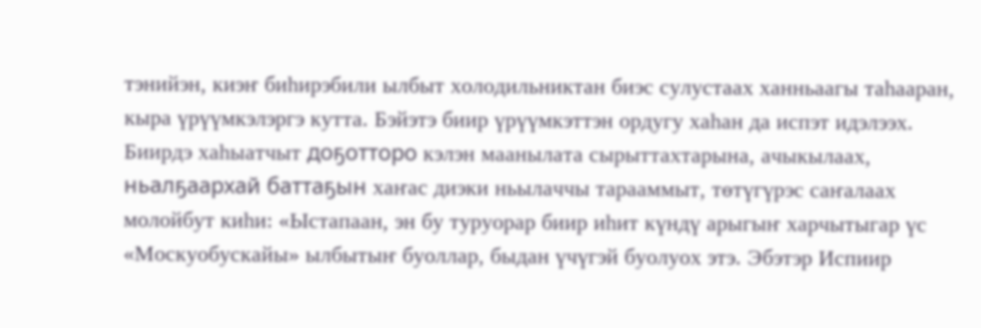тэнийэн, киэҥ биһирэбили ылбыт холодильниктан биэс сулустаах ханньаагы таһааран, кыра үрүүмкэлэргэ кутта. Бэйэтэ биир үрүүмкэттэн ордугу хаһан да испэт идэлээх. Биирдэ хаһыатчыт доҕотторо кэлэн маанылата сырыттахтарына, ачыкылаах, ньалҕаархай баттаҕын хаҥас диэки ньылаччы тарааммыт, төтүгүрэс саҥалаах молойбут киһи: «Ыстапаан, эн бу туруорар биир иһит күндү арыгыҥ харчытыгар үс «Москуобускайы» ылбытыҥ буоллар, быдан үчүгэй буолуох этэ. Эбэтэр Испиир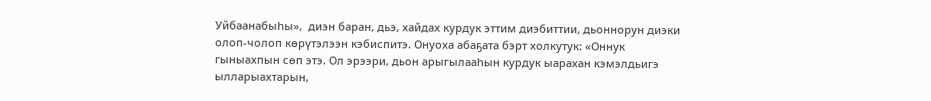Уйбаанабыһы»,  диэн баран, дьэ, хайдах курдук эттим диэбиттии, дьоннорун диэки олоп-чолоп көрүтэлээн кэбиспитэ. Онуоха абаҕата бэрт холкутук: «Оннук гыныахпын сөп этэ. Ол эрээри, дьон арыгылааһын курдук ыарахан кэмэлдьигэ ылларыахтарын,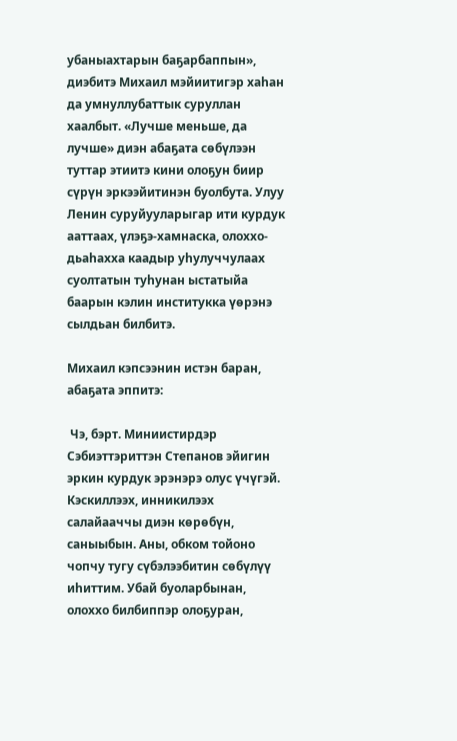убаныахтарын баҕарбаппын»,  диэбитэ Михаил мэйиитигэр хаһан да умнуллубаттык суруллан хаалбыт. «Лучше меньше, да лучше» диэн абаҕата сөбүлээн туттар этиитэ кини олоҕун биир сүрүн эркээйитинэн буолбута. Улуу Ленин суруйууларыгар ити курдук ааттаах, үлэҕэ-хамнаска, олоххо-дьаһахха каадыр уһулуччулаах суолтатын туһунан ыстатыйа баарын кэлин институкка үөрэнэ сылдьан билбитэ.

Михаил кэпсээнин истэн баран, абаҕата эппитэ:

 Чэ, бэрт. Миниистирдэр Сэбиэттэриттэн Степанов эйигин эркин курдук эрэнэрэ олус үчүгэй. Кэскиллээх, инникилээх салайааччы диэн көрөбүн, саныыбын. Аны, обком тойоно чопчу тугу сүбэлээбитин сөбүлүү иһиттим. Убай буоларбынан, олоххо билбиппэр олоҕуран,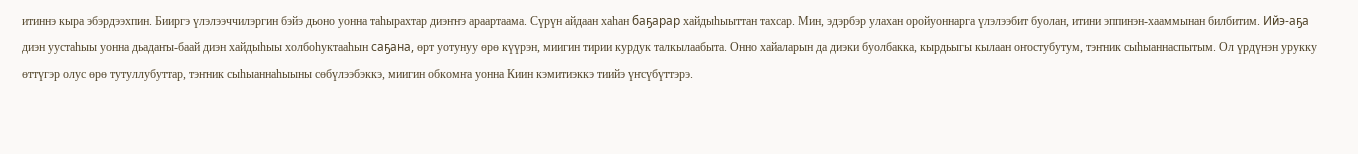итиннэ кыра эбэрдээхпин. Бииргэ үлэлээччилэргин бэйэ дьоно уонна таһырахтар диэҥҥэ араартаама. Сүрүн айдаан хаһан баҕарар хайдыһыыттан тахсар. Мин, эдэрбэр улахан оройуоннарга үлэлээбит буолан, итини эппинэн-хааммынан билбитим. Ийэ-аҕа диэн уустаһыы уонна дьадаҥы-баай диэн хайдыһыы холбоһуктааһын саҕана, өрт уотунуу өрө күүрэн, миигин тирии курдук талкылаабыта. Онно хайаларын да диэки буолбакка, кырдьыгы кылаан оҥостубутум, тэҥник сыһыаннаспытым. Ол үрдүнэн урукку өттүгэр олус өрө тутуллубуттар, тэҥник сыһыаннаһыыны сөбүлээбэккэ, миигин обкомҥа уонна Киин кэмитиэккэ тиийэ үҥсүбүттэрэ.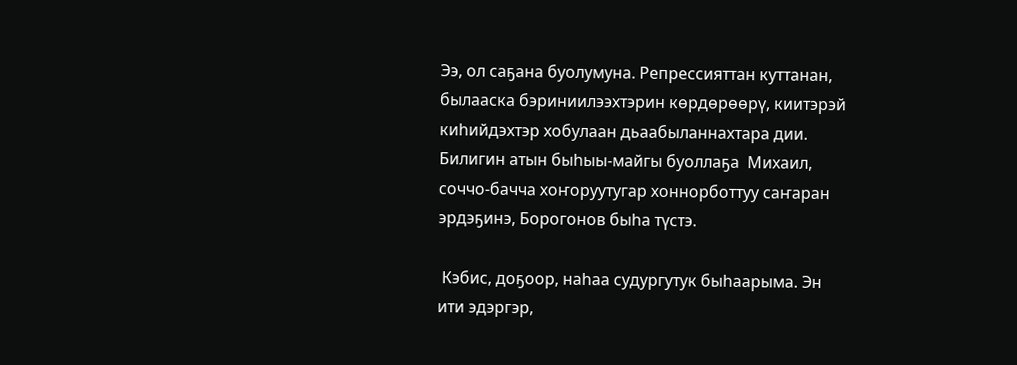Ээ, ол саҕана буолумуна. Репрессияттан куттанан, былааска бэриниилээхтэрин көрдөрөөрү, киитэрэй киһийдэхтэр хобулаан дьаабыланнахтара дии. Билигин атын быһыы-майгы буоллаҕа  Михаил, соччо-бачча хоҥоруутугар хоннорботтуу саҥаран эрдэҕинэ, Борогонов быһа түстэ.

 Кэбис, доҕоор, наһаа судургутук быһаарыма. Эн ити эдэргэр,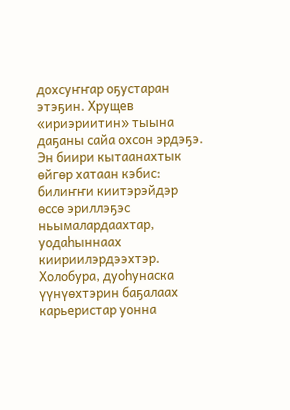дохсуҥҥар оҕустаран этэҕин. Хрущев «ириэриитин» тыына даҕаны сайа охсон эрдэҕэ. Эн биири кытаанахтык өйгөр хатаан кэбис: билиҥҥи киитэрэйдэр өссө эриллэҕэс ньымалардаахтар, уодаһыннаах киириилэрдээхтэр. Холобура, дуоһунаска үүнүөхтэрин баҕалаах карьеристар уонна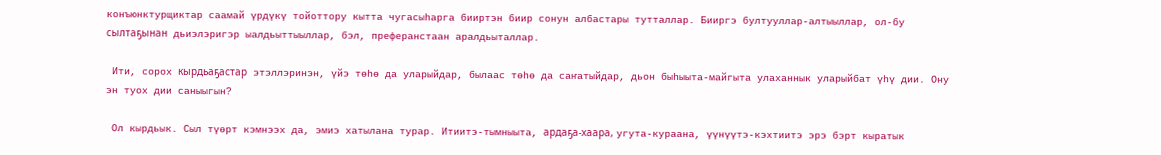конъюнктурщиктар саамай үрдүкү тойоттору кытта чугасыһарга бииртэн биир сонун албастары тутталлар. Бииргэ бултууллар-алтыыллар, ол-бу сылтаҕынан дьиэлэригэр ыалдьыттыыллар, бэл, преферанстаан аралдьыталлар.

 Ити, сорох кырдьаҕастар этэллэринэн, үйэ төһө да уларыйдар, былаас төһө да саҥатыйдар, дьон быһыыта-майгыта улаханнык уларыйбат үһү дии. Ону эн туох дии саныыгын?

 Ол кырдьык. Сыл түөрт кэмнээх да, эмиэ хатылана турар. Итиитэ-тымныыта, ардаҕа-хаара, угута-кураана, үүнүүтэ-кэхтиитэ эрэ бэрт кыратык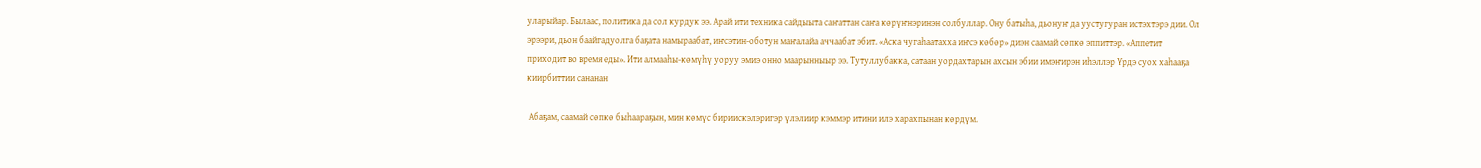уларыйар. Былаас, политика да сол курдук ээ. Арай ити техника сайдыыта саҥаттан саҥа көрүҥнэринэн солбуллар. Ону батыһа, дьонуҥ да уустугуран истэхтэрэ дии. Ол эрээри, дьон баайгадуолга баҕата намыраабат, иҥсэтин-оботун маҥалайа аччаабат эбит. «Аска чугаһаатахха иҥсэ көбөр» диэн саамай сөпкө эппиттэр. «Аппетит приходит во время еды». Ити алмааһы-көмүһү уоруу эмиэ онно маарынныыр ээ. Тутуллубакка, сатаан уордахтарын ахсын эбии имэҥирэн иһэллэр Үрдэ суох хаһааҕа киирбиттии сананан

 Абаҕам, саамай сөпкө быһаараҕын, мин көмүс бириискэлэригэр үлэлиир кэммэр итини илэ харахпынан көрдүм.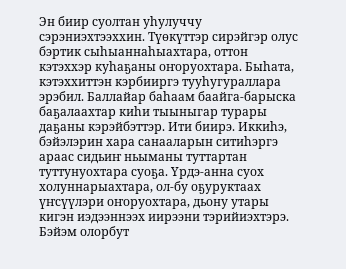Эн биир суолтан уһулуччу сэрэниэхтээххин. Түөкүттэр сирэйгэр олус бэртик сыһыаннаһыахтара, оттон кэтэххэр куһаҕаны оҥоруохтара. Быһата, кэтэххиттэн кэрбииргэ тууһугураллара эрэбил. Баллайар баһаам баайга-барыска баҕалаахтар киһи тыыныгар турары даҕаны кэрэйбэттэр. Ити биирэ. Иккиһэ, бэйэлэрин хара санааларын ситиһэргэ араас сидьиҥ ньыманы туттартан туттунуохтара суоҕа. Үрдэ-анна суох холуннарыахтара, ол-бу оҕуруктаах үҥсүүлэри оҥоруохтара, дьону утары кигэн иэдээннээх иирээни тэрийиэхтэрэ. Бэйэм олорбут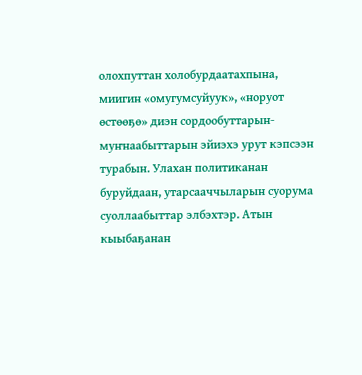олохпуттан холобурдаатахпына, миигин «омугумсуйуук», «норуот өстөөҕө» диэн сордообуттарын-муҥнаабыттарын эйиэхэ урут кэпсээн турабын. Улахан политиканан буруйдаан, утарсааччыларын суорума суоллаабыттар элбэхтэр. Атын кыыбаҕанан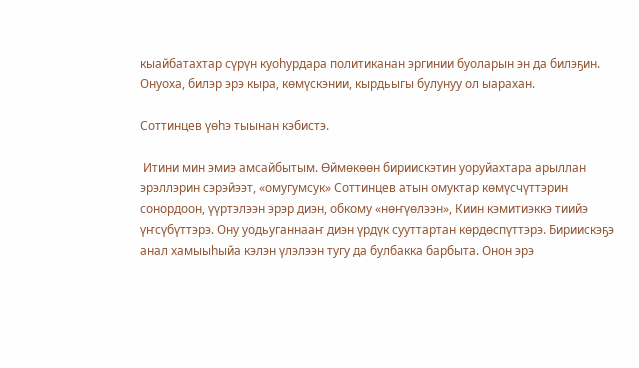кыайбатахтар сүрүн куоһурдара политиканан эргинии буоларын эн да билэҕин. Онуоха, билэр эрэ кыра, көмүскэнии, кырдьыгы булунуу ол ыарахан.

Соттинцев үөһэ тыынан кэбистэ.

 Итини мин эмиэ амсайбытым. Өймөкөөн бириискэтин уоруйахтара арыллан эрэллэрин сэрэйээт, «омугумсук» Соттинцев атын омуктар көмүсчүттэрин сонордоон, үүртэлээн эрэр диэн, обкому «нөҥүөлээн», Киин кэмитиэккэ тиийэ үҥсүбүттэрэ. Ону уодьуганнааҥ диэн үрдүк сууттартан көрдөспүттэрэ. Бириискэҕэ анал хамыыһыйа кэлэн үлэлээн тугу да булбакка барбыта. Онон эрэ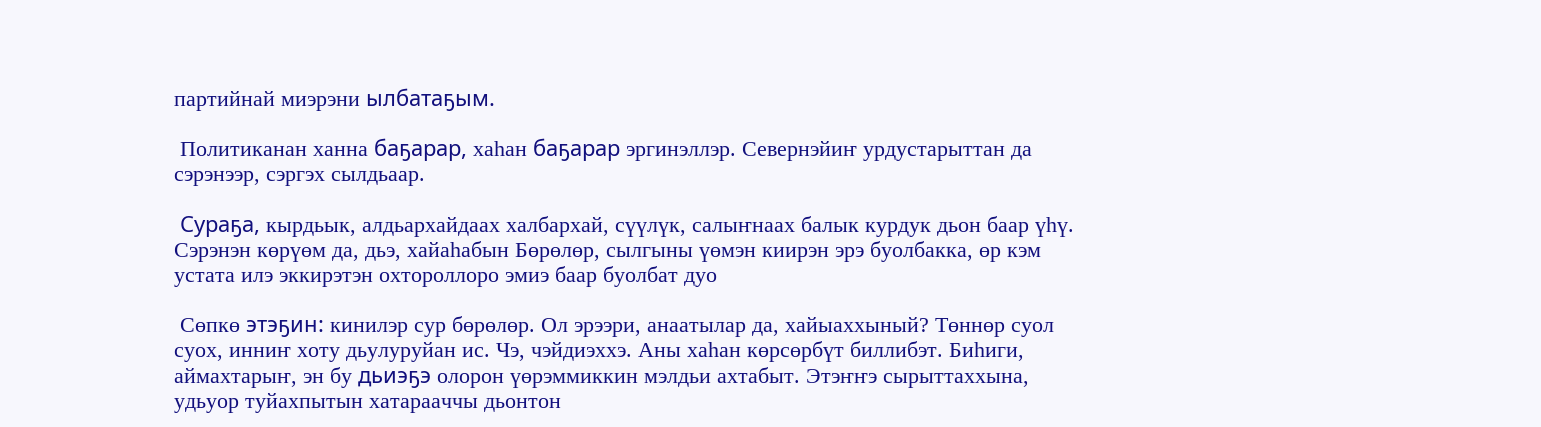партийнай миэрэни ылбатаҕым.

 Политиканан ханна баҕарар, хаһан баҕарар эргинэллэр. Севернэйиҥ урдустарыттан да сэрэнээр, сэргэх сылдьаар.

 Сураҕа, кырдьык, алдьархайдаах халбархай, сүүлүк, салыҥнаах балык курдук дьон баар үһү. Сэрэнэн көрүөм да, дьэ, хайаһабын Бөрөлөр, сылгыны үөмэн киирэн эрэ буолбакка, өр кэм устата илэ эккирэтэн охтороллоро эмиэ баар буолбат дуо

 Сөпкө этэҕин: кинилэр сур бөрөлөр. Ол эрээри, анаатылар да, хайыаххыный? Төннөр суол суох, инниҥ хоту дьулуруйан ис. Чэ, чэйдиэххэ. Аны хаһан көрсөрбүт биллибэт. Биһиги, аймахтарыҥ, эн бу дьиэҕэ олорон үөрэммиккин мэлдьи ахтабыт. Этэҥҥэ сырыттаххына, удьуор туйахпытын хатарааччы дьонтон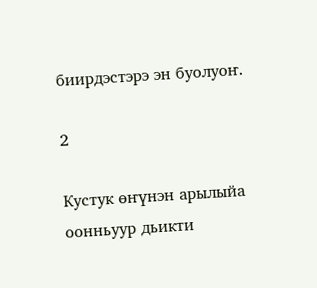биирдэстэрэ эн буолуоҥ.

2

Кустук өҥүнэн арылыйа оонньуур дьикти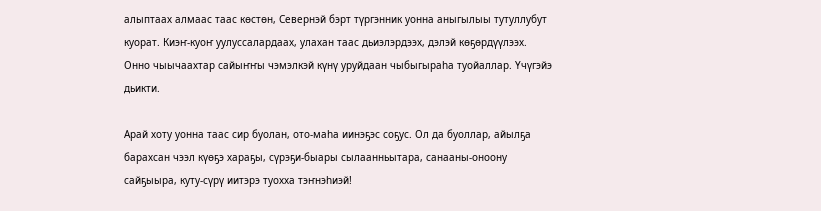алыптаах алмаас таас көстөн, Севернэй бэрт түргэнник уонна аныгылыы тутуллубут куорат. Киэҥ-куоҥ уулуссалардаах, улахан таас дьиэлэрдээх, дэлэй көҕөрдүүлээх. Онно чыычаахтар сайыҥҥы чэмэлкэй күнү уруйдаан чыбыгыраһа туойаллар. Үчүгэйэ дьикти.

Арай хоту уонна таас сир буолан, ото-маһа иинэҕэс соҕус. Ол да буоллар, айылҕа барахсан чээл күөҕэ хараҕы, сүрэҕи-быары сылаанньытара, санааны-оноону сайҕыыра, куту-сүрү иитэрэ туохха тэҥнэһиэй!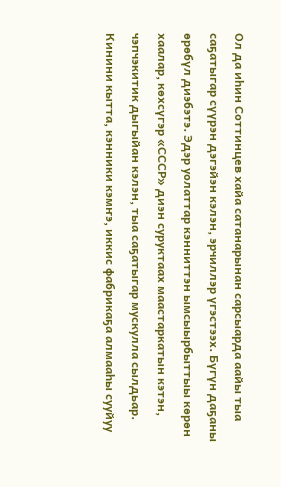Ол да иһин Соттинцев хайа сатанарынан сарсыарда аайы тыа саҕатыгар сүүрэн дэгэйэн кэлэн, эрчиллэр үгэстээх. Бүгүн даҕаны өрөбүл диэбэтэ. Эдэр уолаттар кэнниттэн ымсыырбыттыы көрөн хаалар, көхсүгэр «СССР» диэн суруктаах маастаркатын кэтэн, чэпчэкитик дыгыйан кэлэн, тыа саҕатыгар мускулла сылдьар. Кинини кытта, кэнники кэмҥэ, иккис фабрикаҕа алмааһы сууйуу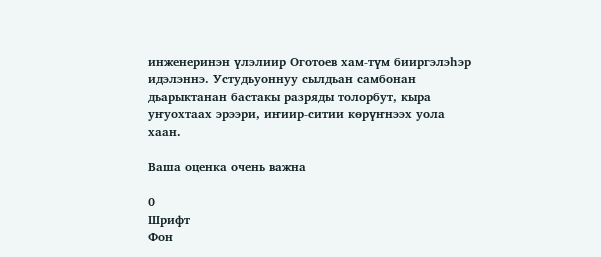инженеринэн үлэлиир Оготоев хам-түм бииргэлэһэр идэлэннэ. Устудьуоннуу сылдьан самбонан дьарыктанан бастакы разряды толорбут, кыра уҥуохтаах эрээри, иҥиир-ситии көрүҥнээх уола хаан.

Ваша оценка очень важна

0
Шрифт
Фон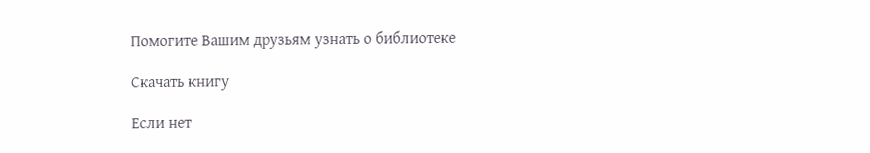Помогите Вашим друзьям узнать о библиотеке

Скачать книгу

Если нет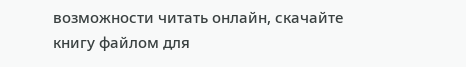возможности читать онлайн, скачайте книгу файлом для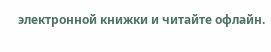электронной книжки и читайте офлайн.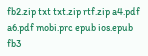fb2.zip txt txt.zip rtf.zip a4.pdf a6.pdf mobi.prc epub ios.epub fb3